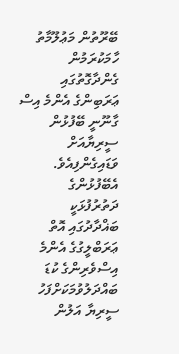ބޭރޫތުން މަޢުލޫމާތު ހާމަކުރަމުން ގެންދާގޮތުގައި ޢަރަބިންގެ އެންމެ އިސް ގާނޫނީ ބޭފުޅުން ސީރިޔާއަށް ވަޑައިގެންފިއެވެ. އެބޭފުޅުންގެ ދަތުރުފުޅަކީ ބަޣްދާދުގައި އޮތް ޢަރަބްލީގުގެ އެންމެ އިސްވެރިންގެ ކުޑަ ބައްދަލުވުމަކަށްފަހު ސީރިޔާ އަލުން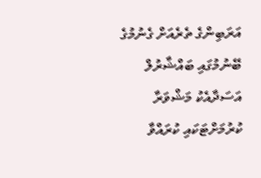އަރަބިންގެ ތެރެއަށް ގެނުމުގެ ބޭނުމުގައި ބައްޝާރުލް އަސަދާއެކު މަޝްވަރާ ކުރުމަށްޓަކައި ކުރައްވާ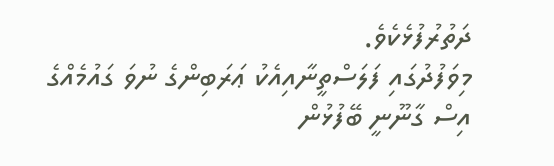ދަތުރުފުޅެކެވެ.
މިވަފުދުގައި ފަލަސްތީނާއިއެކު ޢަރަބިންގެ ނުވަ ގައުމެއްގެ އިސް ގާނޫނީ ބޭފުޅުން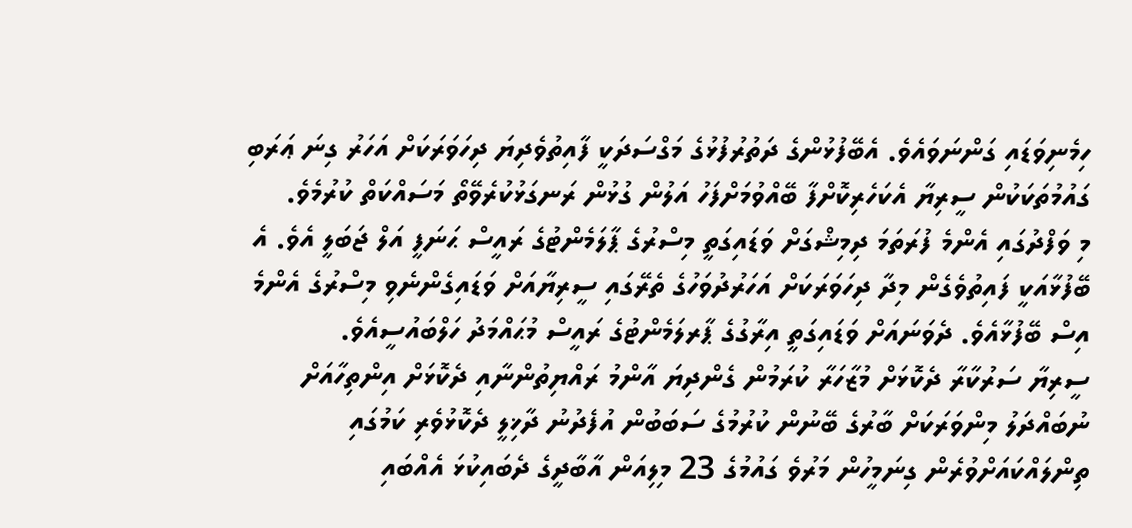ހިމެނިވަޑައި ގަންނަވައެވެ. އެބޭފުޅުންގެ ދަތުރުފުޅުގެ މަގްސަދަކީ ފާއިތުވެދިޔަ ދިހަވަރަކަށް އަހަރު ގިނަ ޢަރަބި ގައުމުތަކަކުން ސީރިޔާ އެކަހެރިކޮށްފާ ބޭއްވުމަށްފަހު އަލުން ގުޅުން ރަނގަޅުކުރެވޭތޯ މަސައްކަތް ކުރުމެވެ.
މި ވަފްދުގައި އެންމެ ފުރަތަމަ ދިމިޝްގަށް ވަޑައިގަތީ މިސްރުގެ ޕާލަމެންޓުގެ ރައީސް ޙަނަފީ އަލް ޖަބަލީ އެވެ. އެ ބޭފުޅާއަކީ ފައިތުވެގެން މިދާ ދިހަވަރަކަށް އަހަރުދުވަހުގެ ތެރޭގައި ސީރިޔާއަށް ވަޑައިގެންނެވި މިސްރުގެ އެންމެ އިސް ބޭފުޅާއެވެ. ދެވަނައަށް ވަޑައިގަތީ އިރާގުގެ ޕާރލަމެންޓުގެ ރައީސް މުޙައްމަދު ހަލްބައުސީއެވެ.
ސީރިޔާ ސަރުކާރާ ދެކޮޅަށް މުޒާހަރާ ކުރަމުން ގެންދިޔަ އާންމު ރައްޔިތުންނާއި ދެކޮޅަށް އިންތިހާއަށް ނުބައްދަލު މިންވަރަކަށް ބާރުގެ ބޭނުން ކުރުމުގެ ސަބަބުން އުފެދުނު ދާޚިލީ ދެކޮޅުވެރި ކަމުގައި ތިންލައްކައަށްވުރެން ގިނަމީހުން މަރުވެ ގައުމުގެ 23 މިލިއަން އާބާދީގެ ދެބައިކުޅަ އެއްބައި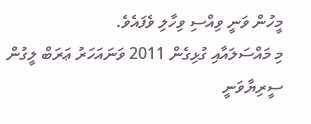މީހުން ވަނީ ވިއްސި ވިހާލި ވެފައެވެ.
މި މައްސަލައާއި ގުޅިގެން 2011 ވަނައަހަރު ޢަރަބް ލީގުން ސީރިޔާވަނީ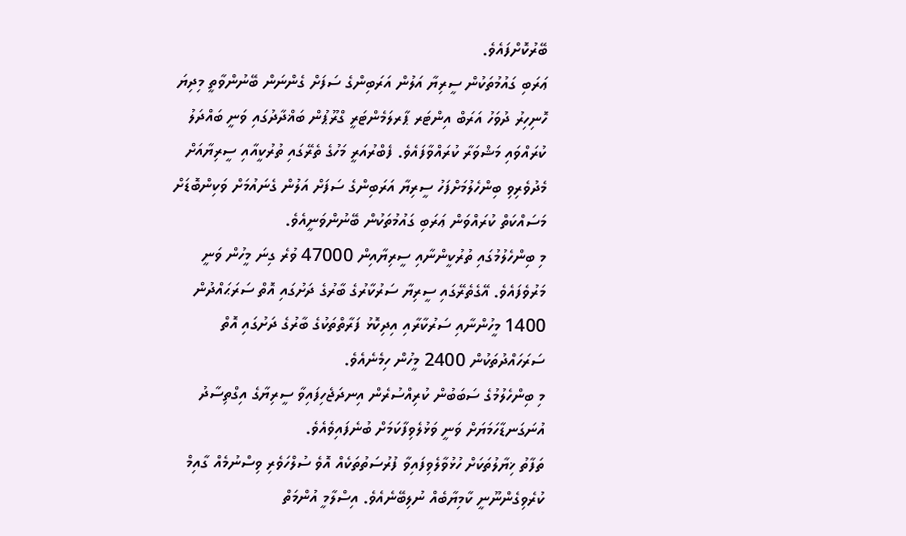ބޭރުކޮށްފައެވެ.
ޢަރަބި ގައުމުތަކުން ސީރިޔާ އަލުން އަރަބިންގެ ސަފަށް ގެންނަން ބޭނުންވާތީ މިދިޔަ ހޮނިހިރު ދުވަހު އަރަބް އިންޓަރ ޕާރލަމެންޓަރީ ގްރޫޕުން ބަޣްދާދުގައި ވަނީ ބައްދަލު ކުރައްވައި މަޝްވަރާ ކުރައްވާފައެވެ. ފެބްރުއަރީ މަހުގެ ތެރޭގައި ތުރުކީއާއި ސީރިޔާއަށް މެދުވެރިވި ބިންހެލުމަށްފަހު ސީރިޔާ އަރަބިންގެ ސަފަށް އަލުން ގެނައުމަށް ވަކިންބޮޑަށް މަސައްކަތް ކުރައްވަން ޢަރަބި ގައުމުތަކުން ބޭނުންވަނީއެވެ.
މި ބިންހެލުމުގައި ތުރުކީންނާއި ސީރިޔާއިން 47000 ވުރެ ގިނަ މީހުން ވަނީ މަރުވެފައެވެ. އޭގެތެރޭގައި ސީރިޔާ ސަރުކާރުގެ ބާރުގެ ދަށުގައި އޮތް ސަރަޙައްދުން 1400 މީހުންނާއި ސަރުކާރާއި އިދިކޮޅު ފަރާތްތަކުގެ ބާރުގެ ދަށުގައި އޮތް ސަރަހައްދުތަކުން 2400 މީހުން ހިމެނެއެވެ.
މި ބިންހެލުމުގެ ސަބަބުން ކުރިއްސުރެން އިނދަޖެހިފައިވާ ސީރިޔާގެ އިގްތިސާދު އުނަގަނޑާހަމަޔަށް ވަނީ ވަޅުލެވިފާކަމަށް ބުނެފައިވެއެވެ.
ތަފާތު ޚިޔާލުތަކަށް ހުޅުވާލެވިފައިވާ ފުރުސަތުތަކެއް އޮވެ ސުލްހަވެރި ވިސްނުމެއް ގާއިމް ކުރެވިގެންނޫނީ ކާމިޔާބެއް ނުލިބޭނެއެވެ. އިސްލާމީ އުންމަތް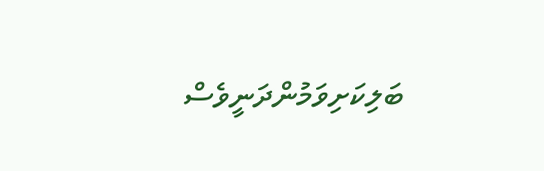ބަލިކަށިވަމުންދަނީވެސް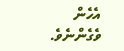އެހެން ވެގެންނެވެ.